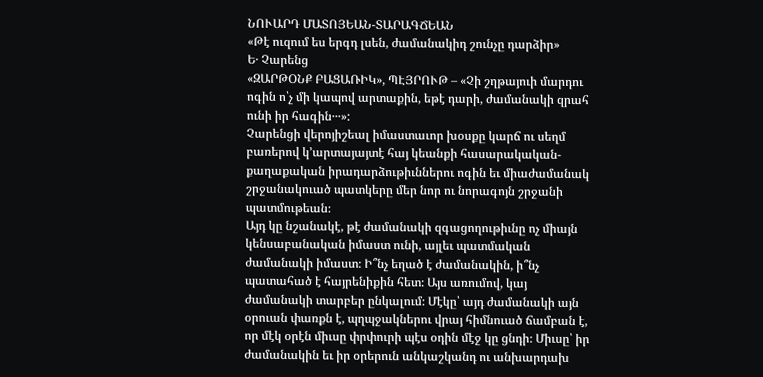ՆՈՒԱՐԴ ՄԱՏՈՅԵԱՆ-ՏԱՐԱԳՃԵԱՆ
«Թէ ուզում ես երգդ լսեն, ժամանակիդ շունչը դարձիր»
Ե․ Չարենց
«ԶԱՐԹՕՆՔ ԲԱՑԱՌԻԿ», ՊԷՅՐՈՒԹ – «Չի շղթայուի մարդու ոգին ո՝չ մի կապով արտաքին, եթէ դարի, ժամանակի զրահ ունի իր հագին․․․»:
Չարենցի վերոյիշեալ իմաստաւոր խօսքը կարճ ու սեղմ բառերով կ’արտայայտէ հայ կեանքի հասարակական-քաղաքական իրադարձութիւններու ոգին եւ միաժամանակ շրջանակուած պատկերը մեր նոր ու նորագոյն շրջանի պատմութեան։
Այդ կը նշանակէ, թէ ժամանակի զգացողութիւնը ոչ միայն կենսաբանական իմաստ ունի, այլեւ պատմական ժամանակի իմաստ։ Ի՞նչ եղած է ժամանակին, ի՞նչ պատահած է հայրենիքին հետ։ Այս առումով, կայ ժամանակի տարբեր ընկալում։ Մէկը՝ այդ ժամանակի այն օրուան փառքն է, պղպջակներու վրայ հիմնուած ճամբան է, որ մէկ օրէն միւսը փրփուրի պէս օդին մէջ կը ցնդի։ Միւսը՝ իր ժամանակին եւ իր օրերուն անկաշկանդ ու անխարդախ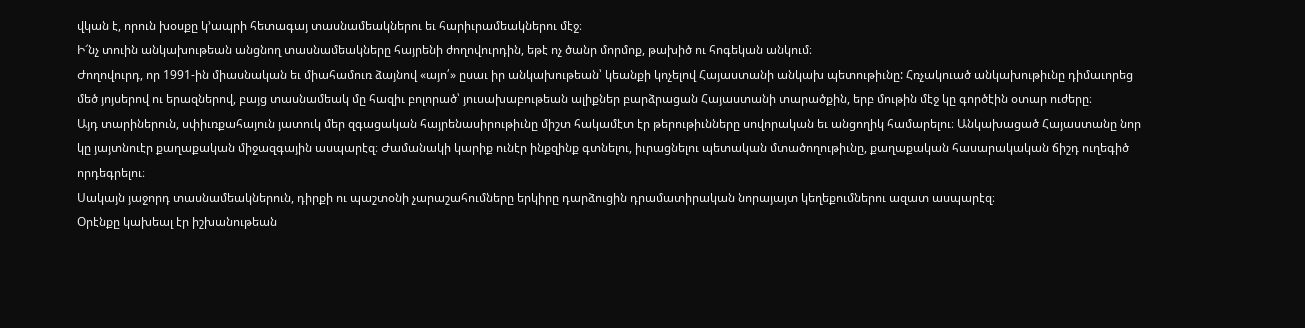վկան է, որուն խօսքը կ’ապրի հետագայ տասնամեակներու եւ հարիւրամեակներու մէջ։
Ի՜նչ տուին անկախութեան անցնող տասնամեակները հայրենի ժողովուրդին, եթէ ոչ ծանր մորմոք, թախիծ ու հոգեկան անկում։
Ժողովուրդ, որ 1991-ին միասնական եւ միահամուռ ձայնով «այո՛» ըսաւ իր անկախութեան՝ կեանքի կոչելով Հայաստանի անկախ պետութիւնը: Հռչակուած անկախութիւնը դիմաւորեց մեծ յոյսերով ու երազներով, բայց տասնամեակ մը հազիւ բոլորած՝ յուսախաբութեան ալիքներ բարձրացան Հայաստանի տարածքին, երբ մութին մէջ կը գործէին օտար ուժերը։
Այդ տարիներուն, սփիւռքահայուն յատուկ մեր զգացական հայրենասիրութիւնը միշտ հակամէտ էր թերութիւնները սովորական եւ անցողիկ համարելու։ Անկախացած Հայաստանը նոր կը յայտնուէր քաղաքական միջազգային ասպարէզ։ Ժամանակի կարիք ունէր ինքզինք գտնելու, իւրացնելու պետական մտածողութիւնը, քաղաքական հասարակական ճիշդ ուղեգիծ որդեգրելու։
Սակայն յաջորդ տասնամեակներուն, դիրքի ու պաշտօնի չարաշահումները երկիրը դարձուցին դրամատիրական նորայայտ կեղեքումներու ազատ ասպարէզ։
Օրէնքը կախեալ էր իշխանութեան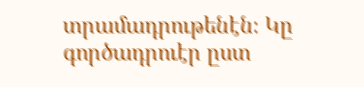տրամադրութենէն։ Կը գործադրուէր ըստ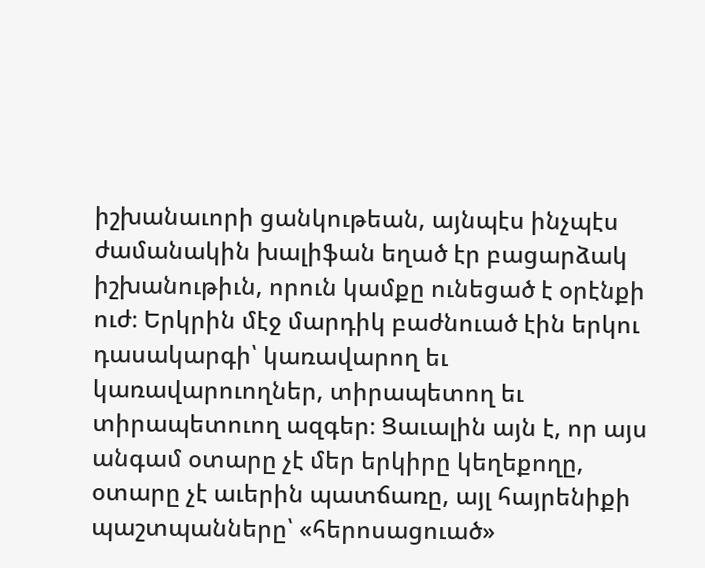իշխանաւորի ցանկութեան, այնպէս ինչպէս ժամանակին խալիֆան եղած էր բացարձակ իշխանութիւն, որուն կամքը ունեցած է օրէնքի ուժ։ Երկրին մէջ մարդիկ բաժնուած էին երկու դասակարգի՝ կառավարող եւ կառավարուողներ, տիրապետող եւ տիրապետուող ազգեր։ Ցաւալին այն է, որ այս անգամ օտարը չէ մեր երկիրը կեղեքողը, օտարը չէ աւերին պատճառը, այլ հայրենիքի պաշտպանները՝ «հերոսացուած»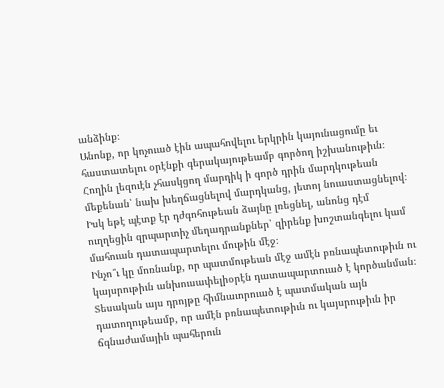անձինք։
Անոնք, որ կոչուած էին ապահովելու երկրին կայունացումը եւ հաստատելու օրէնքի գերակայութեամբ գործող իշխանութիւն։
Հողին լեզուէն չհասկցող մարդիկ ի գործ դրին մարդկութեան մեքենան՝ նախ խեղճացնելով մարդկանց, յետոյ նուաստացնելով։ Իսկ եթէ պէտք էր դժգոհութեան ձայնը լռեցնել, անոնց դէմ ուղղեցին զրպարտիչ մեղադրանքներ՝ զիրենք խոշտանգելու կամ մահուան դատապարտելու մութին մէջ։
Ինչո՞ւ կը մոռնանք, որ պատմութեան մէջ ամէն բռնապետութիւն ու կայսրութիւն անխուսափելիօրէն դատապարտուած է կործանման։ Տեսական այս դրոյթը հիմնաւորուած է պատմական այն դատողութեամբ, որ ամէն բռնապետութիւն ու կայսրութիւն իր ճգնաժամային պահերուն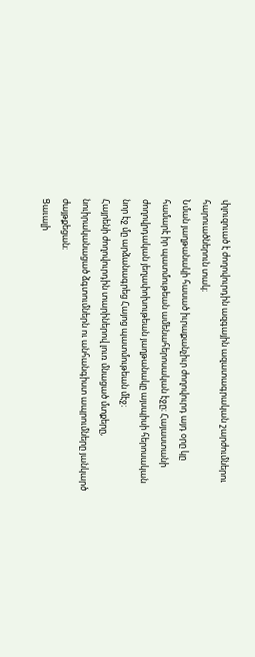փլուզուած է ժողովուրդին ազգային ազատագրական շարժումներու հարուածներուն տակ։
Նման յաղթանակի հասած իւրաքանչիւր ժողովուրդ այդ օրը կը համարէ իր պատմութեան ամենահերոսական էջը։ Հայաստանի ժողովրդական յեղափոխութեան յաղթանակը այսպիսի հերոսական նոր էջ մը արձանագրեց Հայոց պատմութեան մէջ։
Հայրենի ժողովուրդին տարիներով լուռ մնացած մտքերը, նուիրականացած ձգտումներն ու անհանգիստ ապրումները յանկարծ ժայթքեցան։
Ցաւալի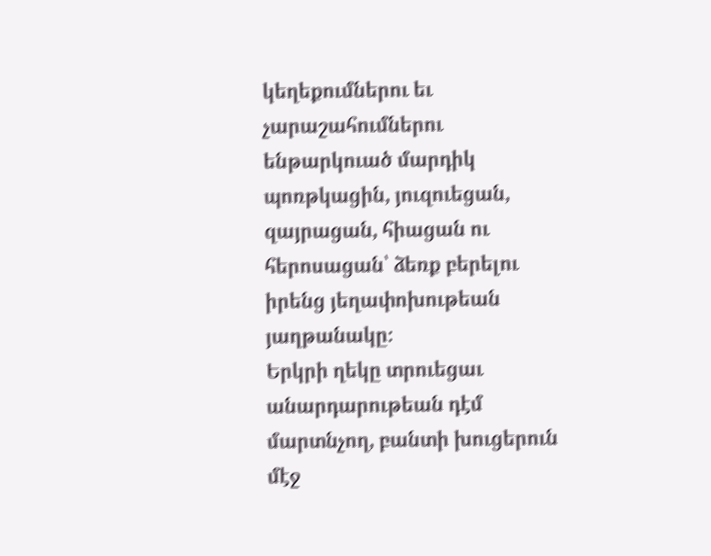կեղեքումներու եւ չարաշահումներու ենթարկուած մարդիկ պոռթկացին, յուզուեցան, զայրացան, հիացան ու հերոսացան՝ ձեռք բերելու իրենց յեղափոխութեան յաղթանակը։
Երկրի ղեկը տրուեցաւ անարդարութեան դէմ մարտնչող, բանտի խուցերուն մէջ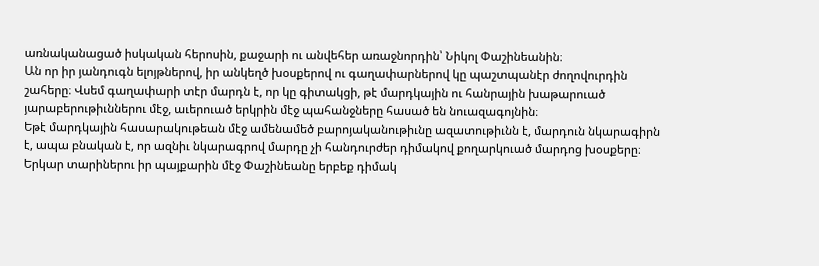առնականացած իսկական հերոսին, քաջարի ու անվեհեր առաջնորդին՝ Նիկոլ Փաշինեանին։
Ան որ իր յանդուգն ելոյթներով, իր անկեղծ խօսքերով ու գաղափարներով կը պաշտպանէր ժողովուրդին շահերը։ Վսեմ գաղափարի տէր մարդն է, որ կը գիտակցի, թէ մարդկային ու հանրային խաթարուած յարաբերութիւններու մէջ, աւերուած երկրին մէջ պահանջները հասած են նուազագոյնին։
Եթէ մարդկային հասարակութեան մէջ ամենամեծ բարոյականութիւնը ազատութիւնն է, մարդուն նկարագիրն է, ապա բնական է, որ ազնիւ նկարագրով մարդը չի հանդուրժեր դիմակով քողարկուած մարդոց խօսքերը։
Երկար տարիներու իր պայքարին մէջ Փաշինեանը երբեք դիմակ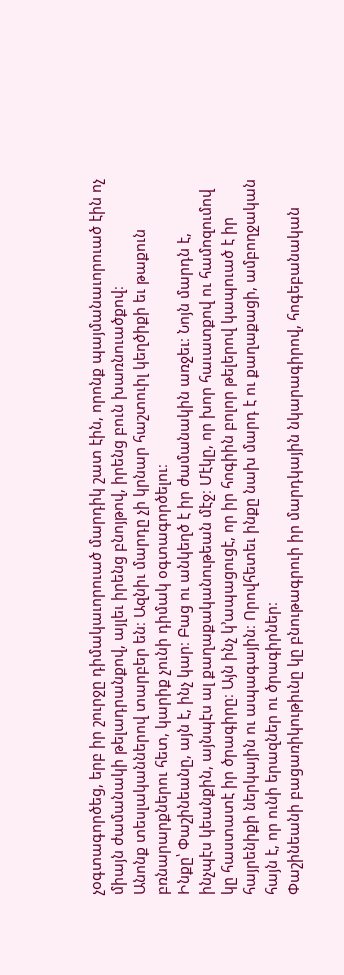չօգտագործեց, երբ իր շուրջը դիմակաւորուած մարդիկ շատ էին, որոնք պայմանաւորուած էին ոչ միայն ժամանակի թելադրանքով, այլեւ իրենց բնոյթով, իրենց բուն խառնուածքով։
Անոնք տեսլականներով տարբեր են։ Ազնիւ մարդը չի կրնար հաշտուիլ կեղծիքի եւ թաքուն բռնարարքներու հետ, կարիք չունի դիմակ օգտագործելու։
Ինքը՝ Փաշինեանը, այն է, ինչ կար։ Բաց ու անկեղծ է իր ժամանակին առջեւ։ Նոյն մարդն է, ինչպէս կեանքին, այնպէս ալ քաղաքականութեան մէջ։ Մէկը, որ խոր հաւատքով ու համոզումով կը հաստատէ իր ծրագիրը։ Այն ինչ կ’ապացուցէ, որ իր հոգիին բոլոր թելերով կապուած է իր հայրենիքի ներկային ու ապագային։ Որովհետեւ ինքը նախ մարդ է ու քաղաքացի, ամբողջական հայն է, որ ունի երազներ ու ծրագիրներ։
Փաշինեանի բացառիկութիւնը կը բնութագրուի իր մարդկային նկարագիրով, հոգեբանական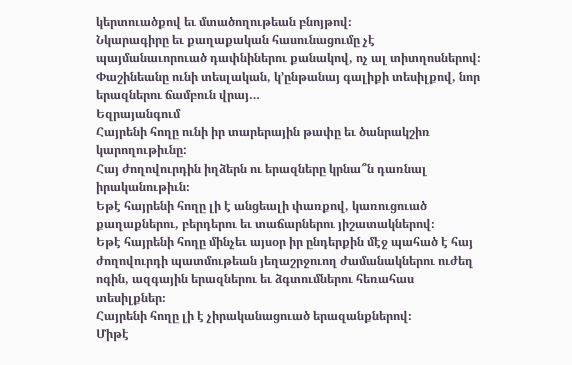կերտուածքով եւ մտածողութեան բնոյթով։
Նկարագիրը եւ քաղաքական հասունացումը չէ պայմանաւորուած դափնիներու քանակով, ոչ ալ տիտղոսներով։
Փաշինեանը ունի տեսլական, կ’ընթանայ գալիքի տեսիլքով, նոր երազներու ճամբուն վրայ…
Եզրայանգում
Հայրենի հողը ունի իր տարերային թափը եւ ծանրակշիռ կարողութիւնը:
Հայ ժողովուրդին իղձերն ու երազները կրնա՞ն դառնալ իրականութիւն։
Եթէ հայրենի հողը լի է անցեալի փառքով, կառուցուած քաղաքներու, բերդերու եւ տաճարներու յիշատակներով։
Եթէ հայրենի հողը մինչեւ այսօր իր ընդերքին մէջ պահած է հայ ժողովուրդի պատմութեան յեղաշրջուող ժամանակներու ուժեղ ոգին, ազգային երազներու եւ ձգտումներու հեռահաս տեսիլքներ։
Հայրենի հողը լի է չիրականացուած երազանքներով։
Միթէ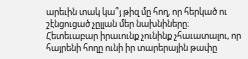արեւին տակ կա՞յ թիզ մը հող, որ հերկած ու շէնցուցած չըլլան մեր նախնիները։
Հետեւաբար իրաւունք չունինք չհաւատալու, որ հայրենի հողը ունի իր տարերային թափը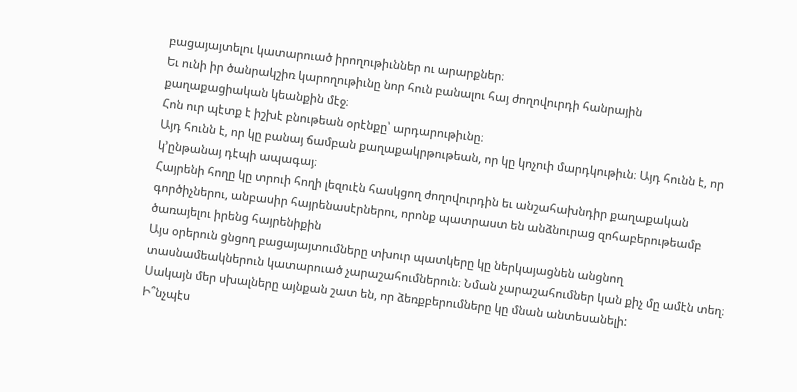բացայայտելու կատարուած իրողութիւններ ու արարքներ։
Եւ ունի իր ծանրակշիռ կարողութիւնը նոր հուն բանալու հայ ժողովուրդի հանրային քաղաքացիական կեանքին մէջ։
Հոն ուր պէտք է իշխէ բնութեան օրէնքը՝ արդարութիւնը։
Այդ հունն է, որ կը բանայ ճամբան քաղաքակրթութեան, որ կը կոչուի մարդկութիւն։ Այդ հունն է, որ կ’ընթանայ դէպի ապագայ։
Հայրենի հողը կը տրուի հողի լեզուէն հասկցող ժողովուրդին եւ անշահախնդիր քաղաքական գործիչներու, անբասիր հայրենասէրներու, որոնք պատրաստ են անձնուրաց զոհաբերութեամբ ծառայելու իրենց հայրենիքին
Այս օրերուն ցնցող բացայայտումները տխուր պատկերը կը ներկայացնեն անցնող տասնամեակներուն կատարուած չարաշահումներուն։ Նման չարաշահումներ կան քիչ մը ամէն տեղ։ Սակայն մեր սխալները այնքան շատ են, որ ձեռքբերումները կը մնան անտեսանելի:
Ի՞նչպէս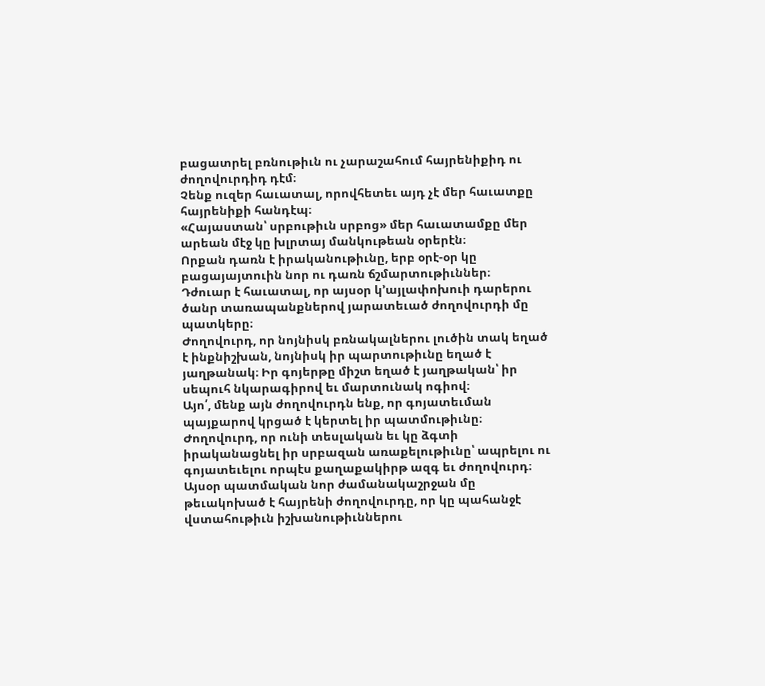բացատրել բռնութիւն ու չարաշահում հայրենիքիդ ու ժողովուրդիդ դէմ։
Չենք ուզեր հաւատալ, որովհետեւ այդ չէ մեր հաւատքը հայրենիքի հանդէպ։
«Հայաստան՝ սրբութիւն սրբոց» մեր հաւատամքը մեր արեան մէջ կը խլրտայ մանկութեան օրերէն։
Որքան դառն է իրականութիւնը, երբ օրէ-օր կը բացայայտուին նոր ու դառն ճշմարտութիւններ։
Դժուար է հաւատալ, որ այսօր կ’այլափոխուի դարերու ծանր տառապանքներով յարատեւած ժողովուրդի մը պատկերը։
Ժողովուրդ, որ նոյնիսկ բռնակալներու լուծին տակ եղած է ինքնիշխան, նոյնիսկ իր պարտութիւնը եղած է յաղթանակ։ Իր գոյերթը միշտ եղած է յաղթական՝ իր սեպուհ նկարագիրով եւ մարտունակ ոգիով։
Այո՛, մենք այն ժողովուրդն ենք, որ գոյատեւման պայքարով կրցած է կերտել իր պատմութիւնը։ Ժողովուրդ, որ ունի տեսլական եւ կը ձգտի իրականացնել իր սրբազան առաքելութիւնը՝ ապրելու ու գոյատեւելու որպէս քաղաքակիրթ ազգ եւ ժողովուրդ։
Այսօր պատմական նոր ժամանակաշրջան մը թեւակոխած է հայրենի ժողովուրդը, որ կը պահանջէ վստահութիւն իշխանութիւններու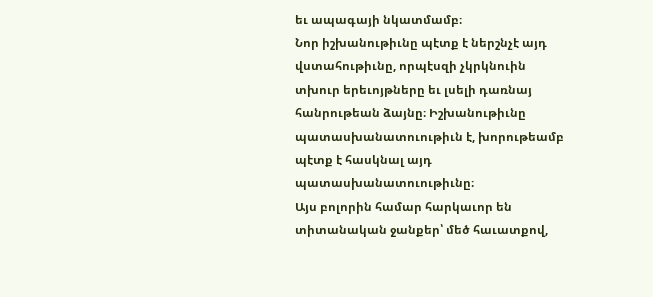եւ ապագայի նկատմամբ։
Նոր իշխանութիւնը պէտք է ներշնչէ այդ վստահութիւնը, որպէսզի չկրկնուին տխուր երեւոյթները եւ լսելի դառնայ հանրութեան ձայնը։ Իշխանութիւնը պատասխանատուութիւն է, խորութեամբ պէտք է հասկնալ այդ պատասխանատուութիւնը։
Այս բոլորին համար հարկաւոր են տիտանական ջանքեր՝ մեծ հաւատքով,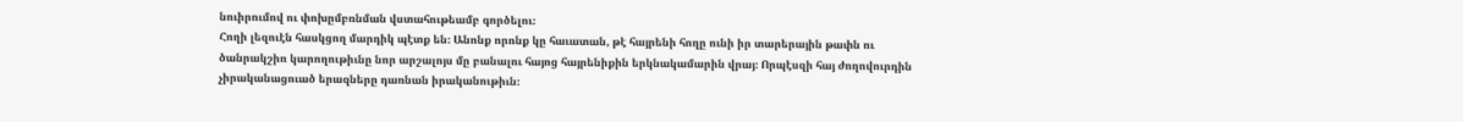նուիրումով ու փոխըմբռնման վստահութեամբ գործելու։
Հողի լեզուէն հասկցող մարդիկ պէտք են։ Անոնք որոնք կը հաւատան, թէ հայրենի հողը ունի իր տարերային թափն ու ծանրակշիռ կարողութիւնը նոր արշալոյս մը բանալու հայոց հայրենիքին երկնակամարին վրայ։ Որպէսզի հայ ժողովուրդին չիրականացուած երազները դառնան իրականութիւն։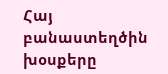Հայ բանաստեղծին խօսքերը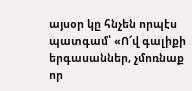այսօր կը հնչեն որպէս պատգամ՝ «Ո՜վ գալիքի երգասաններ, չմոռնաք որ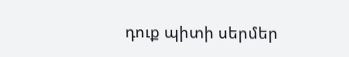դուք պիտի սերմեր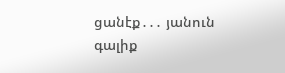ցանէք․․․ յանուն գալիք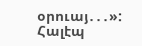օրուայ․․․»:
Հալէպ